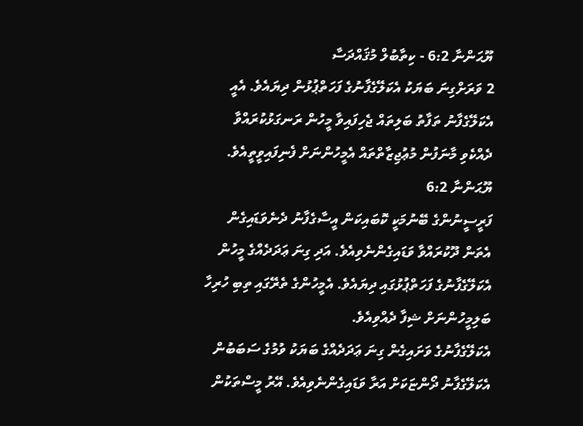ޔޫޙަންނާ 6:2 - ކިތާބުލް މުޤައްދަސާ
2 ވަރަށްގިނަ ބަޔަކު އެކަލޭގެފާނުގެ ފަހަތްޕުޅުން ދިޔައެވެ. އެއީ އެކަލޭގެފާނު ތަފާތު ބަލިތައް ޖެހިފައިވާ މީހުން ރަނގަޅުކުރައްވާ ދެއްކެވި މާނަފުން މުޢުޖިޒާތްތައް އެމީހުންނަށް ފެނިފައިވީތީއެވެ.
ޔޫޙަންނާ 6:2
ފަރީސީނުންގެ ބޭނުމަކީ ކޮބައިކަން އީސާގެފާނު ދެނެވަޑައިގެން އެތަން ދޫކުރައްވާ ވަޑައިގެންނެވިއެވެ. އަދި ގިނަ ޢަދަދެއްގެ މީހުން އެކަލޭގެފާނުގެ ފަހަތްޕުޅުގައި ދިޔައެވެ. އެމީހުންގެ ތެރޭގައި ތިބި ހުރިހާ ބަލިމީހުންނަށް ޝިފާ ދެއްވިއެވެ.
އެކަލޭގެފާނުގެ ވަށައިގެން ގިނަ ޢަދަދެއްގެ ބަޔަކު ވުމުގެ ސަބަބުން އެކަލޭގެފާނު ދޯންޏަކަށް އަރާ ވަޑައިގެންނެވިއެވެ. އޭރު މީސްތަކުން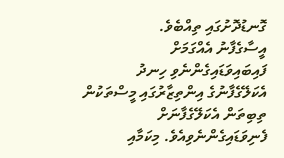ގޮނޑުދޮށުގައި ތިއްބެވެ.
އީސާގެފާނު އެއްގަމަށް ފައިބައިވަޑައިގެންނެވި ހިނދު އެކަލޭގެފާނުގެ އިންތިޒާރުގައި މީސްތަކުން ތިބިތަން އެކަލޭގެފާނަށް ފެނިވަޑައިގެންނެވިއެވެ. މިކަމާއި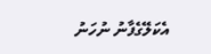އެކަލޭގެފާނު ނުހަނު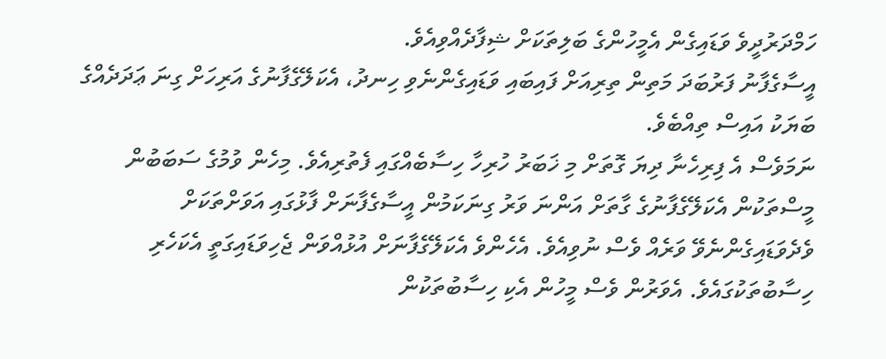ހަމްދަރުދީވެ ވަޑައިގެން އެމީހުންގެ ބަލިތަކަށް ޝިފާދެއްވިއެވެ.
އީސާގެފާނު ފަރުބަދަ މަތިން ތިރިއަށް ފައިބައި ވަޑައިގެންނެވި ހިނދު، އެކަލޭގެފާނުގެ އަރިހަށް ގިނަ ޢަދަދެއްގެ ބަޔަކު އައިސް ތިއްބެވެ.
ނަމަވެސް އެ ފިރިހެނާ ދިޔަ ގޮތަށް މި ޚަބަރު ހުރިހާ ހިސާބެއްގައި ފެތުރިއެވެ. މިހެން ވުމުގެ ސަބަބުން މީސްތަކުން އެކަލޭގެފާނުގެ ގާތަށް އަންނަ ވަރު ގިނަކަމުން އީސާގެފާނަށް ފާޅުގައި އަވަށްތަކަށް ވެދެވަޑައިގެންނެވޭ ވަރެއް ވެސް ނުވިއެވެ. އެހެންވެ އެކަލޭގެފާނަށް އުޅުއްވަން ޖެހިވަޑައިގަތީ އެކަހެރި ހިސާބުތަކުގައެވެ. އެވަރުން ވެސް މީހުން އެކި ހިސާބުތަކުން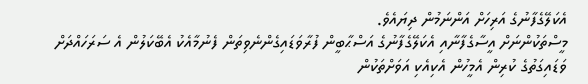އެކަލޭގެފާނުގެ އަރިހަށް އަންނަމުން ދިޔައެވެ.
މީސްތަކުންނަށް އީސާގެފާނާއި އެކަލޭގެފާނުގެ އަސްޙާބީން ފުރާވަޑައިގެންނެވިތަން ފެނުމާއެކު އެބޭކަލުން އެ ސަރަހައްދަށް ވަޑައިގަތުގެ ކުރިން އެމީހުން އެކިއެކި އަވަށްތަކުން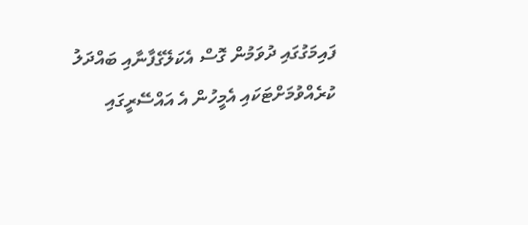ފައިމަގުގައި ދުވަމުން ގޮސް އެކަލޭގެފާނާއި ބައްދަލު ކުރެއްވުމަށްޓަކައި އެމީހުން އެ އައްސޭރީގައި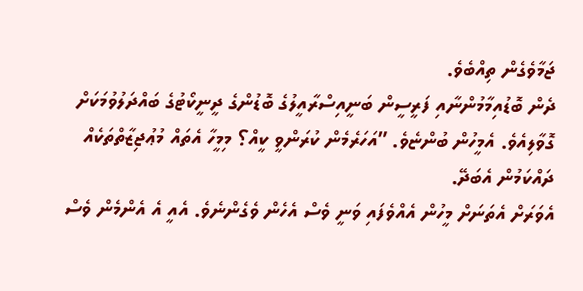ޖަމާވެގެން ތިއްބެވެ.
ދެން ބޮޑުއިމާމުންނާއި ފަރީސީން ބަނީއިސްރާއީލުގެ ބޮޑުންގެ ދީނީކޯޓުގެ ބައްދަލުވުމަކަށް ގޮވާލިއެވެ. އެމީހުން ބުންޏެވެ. ”އަހަރެމެން ކުރަންވީ ކީއް؟ މިމީހާ އެތައް މުޢުޖިޒާތްތަކެއް ދައްކަމުން އެބަދޭ.
އެވަރަށް އެތަނަށް މީހުން އެއްވެފައި ވަނީ ވެސް އެހެން ވެގެންނެވެ. އެއީ އެ އެންމެން ވެސް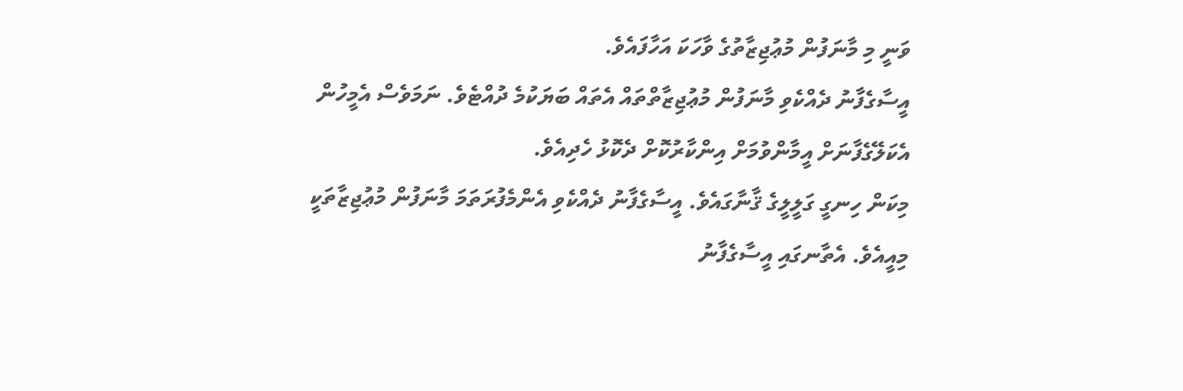ވަނީ މި މާނަފުން މުޢުޖިޒާތުގެ ވާހަކަ އަހާފައެވެ.
އީސާގެފާނު ދެއްކެވި މާނަފުން މުޢުޖިޒާތްތައް އެތައް ބަޔަކުމެ ދުއްޓެވެ. ނަމަވެސް އެމީހުން އެކަލޭގެފާނަށް އީމާންވުމަށް އިންކާރުކޮށް ދެކޮޅު ހެދިއެވެ.
މިކަން ހިނގީ ގަލީލީގެ ޤާނާގައެވެ. އީސާގެފާނު ދެއްކެވި އެންމެފުރަތަމަ މާނަފުން މުޢުޖިޒާތަކީ މިއީއެވެ. އެތާނގައި އީސާގެފާނު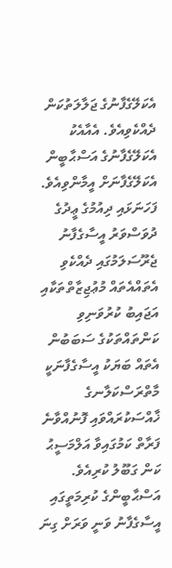އެކަލޭގެފާނުގެ ޖަލާލަތުކަން ދެއްކެވިއެވެ. އެއާއެކު އެކަލޭގެފާނުގެ އަސްޙާބީން އެކަލޭގެފާނަށް އީމާންވިއެވެ.
ފަހަނަޅައި ދިއުމުގެ ޢީދުގެ ދުވަސްވަރު އީސާގެފާނު ޖެރޫސަލަމުގައި ދެއްކެވި އެތައްއެތައް މުޢުޖިޒާތްތަކާއި އަޖައިބު ކުރުވަނިވި ކަންތައްތަކުގެ ސަބަބުން އެތައް ބަޔަކު އީސާގެފާނަކީ މާތްރަސްކަލާނގެ ޚާއްސަކުރައްވައި ފޮނުއްވާނެ ފަރާތް ކަމުގައިވާ އަލްމަސީޙު ކަން ގަބޫލު ކުރިއެވެ.
އަސްޙާބީންގެ ކުރިމަތީގައި އީސާގެފާނު ވަނީ ވަރަށް ގިނަ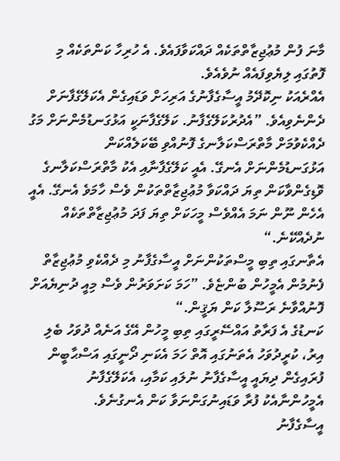މާނަ ފުން މުޢުޖިޒާތްތަކެއް ދައްކަވާފައެވެ. އެ ހުރިހާ ކަންތަކެއް މި ފޮތުގައި ލިޔެވިފައެއް ނުވެއެވެ.
އެއްރެއަކު ނިކޮދޭމު އީސާގެފާނުގެ އަރިހަށް ވަޑައިގެން އެކަލޭގެފާނަށް ދެންނެވިއެވެ. ”އެދުރުކަލޭގެފާނު. ކަލޭގެފާނަކީ އަޅުގަނޑުމެންނަށް މަގު ދެއްކެވުމަށް މާތްރަސްކަލާނގެ ފޮނުއްވި ބޭކަލެއްކަން އަޅުގަނޑުމެންނަށް އެނގޭ. އެއީ ކަލޭގެފާނާއި އެކު މާތްރަސްކަލާނގެ ވޮޑިގެންވާކަން ތިޔަ ދައްކަވާ މުޢުޖިޒާތްތަކުން ވެސް ހާމަވެ އެނގޭ. އެއީ އެހެން ނޫން ނަމަ އެއްވެސް މީހަކަށް ތިޔަ ފަދަ މުޢުޖިޒާތްތަކެއް ނުދެއްކޭނެ.“
އެތާނގައި ތިބި މީސްތަކުންނަށް އީސާގެފާނު މި ދެއްކެވި މުޢުޖިޒާތް ފެނުމުން އެމީހުން ބުންޏެވެ. ”ހަމަ ކަށަވަރުން ވެސް މިއީ ދުނިޔެއަށް ފޮނުއްވާނެ ރަސޫލާ ކަން ޔަޤީން.“
ކަނޑުގެ އެ ފަރާތު އައްސޭރީގައި ތިބި މީހުން އޭގެ އަނެއް ދުވަހު ބެލި އިރު، ކުރީދުވަހު އެތަނުގައި އޮތް ހަމަ އެކަނި ދޯނީގައި އަސްޙާބީން ފުރައިގެން ދިޔައީ އީސާގެފާނު ނުލައި ކަމާއި، އެކަލޭގެފާނު އެމީހުންނާއެކު ފުރާ ވަޑައިނުގަންނަވާ ކަން އެނގުނެވެ.
އީސާގެފާނު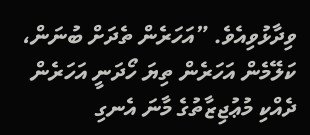ވިދާޅުވިއެވެ. ”އަހަރެން ތެދަށް ބުނަން، ކަލޭމެން އަހަރެން ތިޔަ ހޯދަނީ އަހަރެން ދެއްކި މުޢުޖިޒާތުގެ މާނަ އެނގި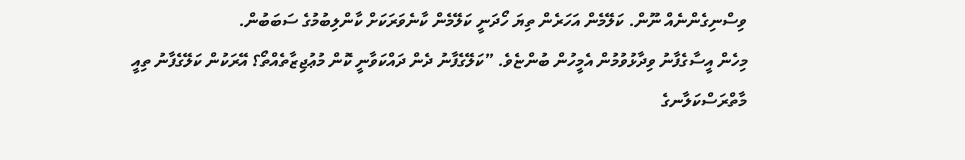ވިސްނިގެންނެއް ނޫން. ކަލޭމެން އަހަރެން ތިޔަ ހޯދަނީ ކަލޭމެން ކާނެވަރަކަށް ކާންލިބުމުގެ ސަބަބުން.
މިހެން އީސާގެފާނު ވިދާޅުވުމުން އެމީހުން ބުންޏެވެ. ”ކަލޭގެފާނު ދެން ދައްކަވާނީ ކޮން މުޢުޖިޒާތެއްތޯ؟ އޭރަކުން ކަލޭގެފާނު ތިއީ މާތްރަސްކަލާނގެ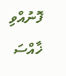ފޮނުއްވި ޚާއްސަ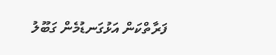ފަރާތްކަން އަޅުގަނޑުމެން ގަބޫލު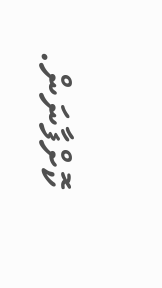ކޮށްފާނަން.